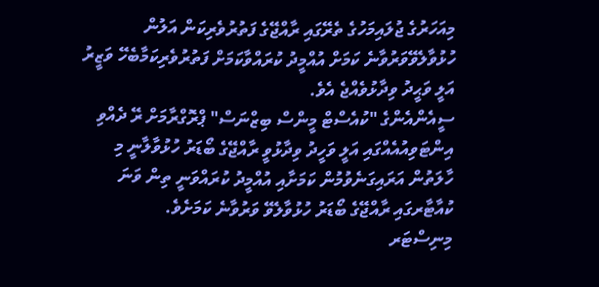މިއަހަރުގެ ޖުލައިމަހުގެ ތެރޭގައި ރާއްޖޭގެ ފަތުރުވެރިކަން އަލުން ހުޅުވާލެވޭވަރުވާނެ ކަމަށް އުއްމީދު ކުރައްވާކަމަށް ފަތުރުވެރިކަމާބެހޭ ވަޒީރު އަލީ ވަޙީދު ވިދާޅުވެއްޖެ އެވެ.
ސީއެންއެންގެ "ކުއެސްޓް މީންސް ބިޒްނަސް" ޕްރޮގްރާމަށް ރޭ ދެއްވި އިންޓަވިއުއެއްގައި އަލީ ވަހީދު ވިދާޅުވީ ރާއްޖޭގެ ބޯޑަރު ހުޅުވާލާނީ މި ހާލަތުން އަރައިގަނެވުމުން ކަމަށާއި އުއްމީދު ކުރައްވަނީ ތިން ވަނަ ކުއާޓާރގައި ރާއްޖޭގެ ބޯޑަރު ހުޅުވާލެވޭ ވަރުވާނެ ކަމަށެވެ.
މިނިސްޓަރ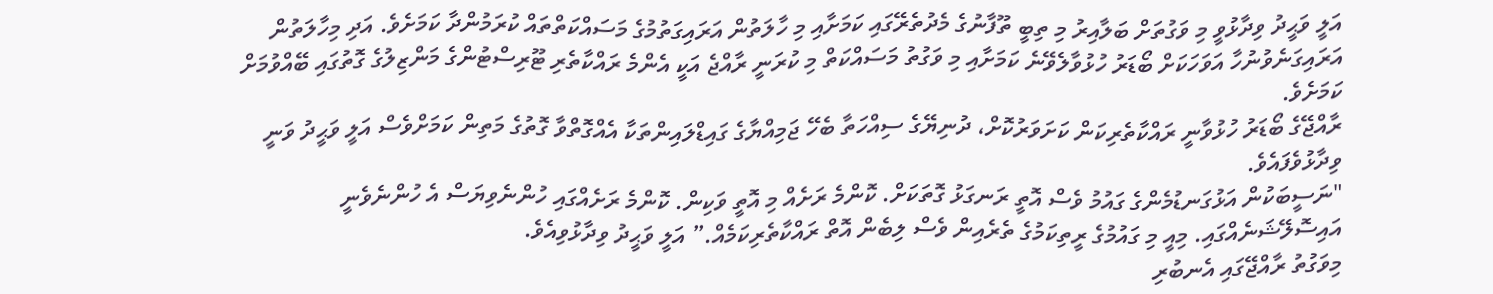އަލީ ވަޙީދު ވިދާޅުވީ މި ވަގުތަށް ބަލާއިރު މި ތިބީ ތޫފާނުގެ މެދުތެރޭގައި ކަމަށާއި މި ހާލަތުން އަރައިގަތުމުގެ މަސައްކަތްތައް ކުރަމުންދާ ކަމަށެވެ. އަދި މިހާލަތުން އަރައިގަނެވުނުހާ އަވަހަކަށް ބޯޑަރު ހުޅުވާލެވޭނެ ކަމަށާއި މި ވަގުތު މަސައްކަތް މި ކުރަނީ ރާއްޖެ އަކީ އެންމެ ރައްކާތެރި ޓޫރިސްޓުންގެ މަންޒިލުގެ ގޮތުގައި ބޭއްވުމަށް ކަމަށެވެ.
ރާއްޖޭގެ ބޯޑަރު ހުޅުވާނީ ރައްކާތެރިކަން ކަށަވަރުކޮށް، ދުނިޔޭގެ ސިއްހަތާ ބެހޭ ޖަމިއްޔާގެ ގައިޑްލައިންތަކާ އެއްގޮތްވާ ގޮތުގެ މަތިން ކަމަށްވެސް އަލީ ވަޙީދު ވަނީ ވިދާޅުވެފައެވެ.
"ނަސީބަކުން އަޅުގަނޑުމެންގެ ގައުމު ވެސް އޮތީ ރަނގަޅު ގޮތަކަށް. ކޮންމެ ރަށެއް މި އޮތީ ވަކިން. ކޮންމެ ރަށެއްގައި ހުންނެވިޔަސް އެ ހުންނެވެނީ އައިސޮލޭޝަނެއްގައި. މިއީ މި ގައުމުގެ ރީތިކަމުގެ ތެރެއިން ވެސް ލިބެން އޮތް ރައްކާތެރިކަމެއް.” އަލީ ވަޙީދު ވިދާޅުވިއެވެ.
މިވަގުތު ރާއްޖޭގައި އެނބުރި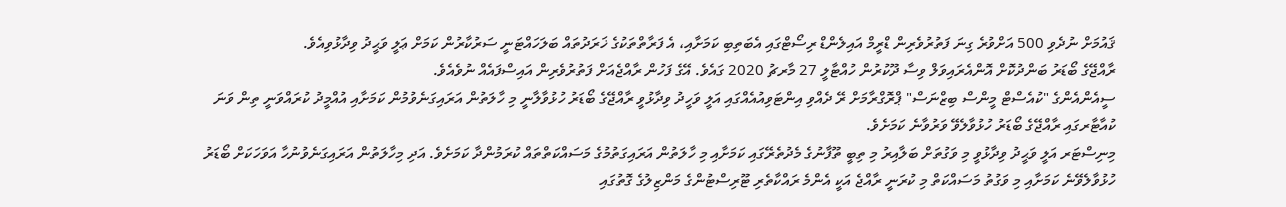ޤައުމަށް ނުދެވި 500 އަށްވުރެ ގިނަ ފަތުރުވެރިން ޑްރީމް އައިލެންޑް ރިސޯޓްގައި އެބަތިބި ކަމަށާއި، އެ ފަރާތްތަކުގެ ޚަރަދުތައް ބަލަހައްޓަނީ ސަރުކާރުން ކަމަށް ޢަލީ ވަޙީދު ވިދާޅުވިއެވެ.
ރާއްޖޭގެ ބޯޑަރު ބަންދުކޮށް އޮންއެރައިވަލް ވިސާ ދޫކުރުން ހުއްޓާލީ 27 މާރޗު 2020 ގައެވެ. އޭގެ ފަހުން ރާއްޖެއަށް ފަތުރުވެރިން އައިސްފައެއް ނުވެއެވެ.
ސީއެންއެންގެ "ކުއެސްޓް މީންސް ބިޒްނަސް" ޕްރޮގްރާމަށް ރޭ ދެއްވި އިންޓަވިއުއެއްގައި އަލީ ވަހީދު ވިދާޅުވީ ރާއްޖޭގެ ބޯޑަރު ހުޅުވާލާނީ މި ހާލަތުން އަރައިގަނެވުމުން ކަމަށާއި އުއްމީދު ކުރައްވަނީ ތިން ވަނަ ކުއާޓާރގައި ރާއްޖޭގެ ބޯޑަރު ހުޅުވާލެވޭ ވަރުވާނެ ކަމަށެވެ.
މިނިސްޓަރ އަލީ ވަޙީދު ވިދާޅުވީ މި ވަގުތަށް ބަލާއިރު މި ތިބީ ތޫފާނުގެ މެދުތެރޭގައި ކަމަށާއި މި ހާލަތުން އަރައިގަތުމުގެ މަސައްކަތްތައް ކުރަމުންދާ ކަމަށެވެ. އަދި މިހާލަތުން އަރައިގަނެވުނުހާ އަވަހަކަށް ބޯޑަރު ހުޅުވާލެވޭނެ ކަމަށާއި މި ވަގުތު މަސައްކަތް މި ކުރަނީ ރާއްޖެ އަކީ އެންމެ ރައްކާތެރި ޓޫރިސްޓުންގެ މަންޒިލުގެ ގޮތުގައި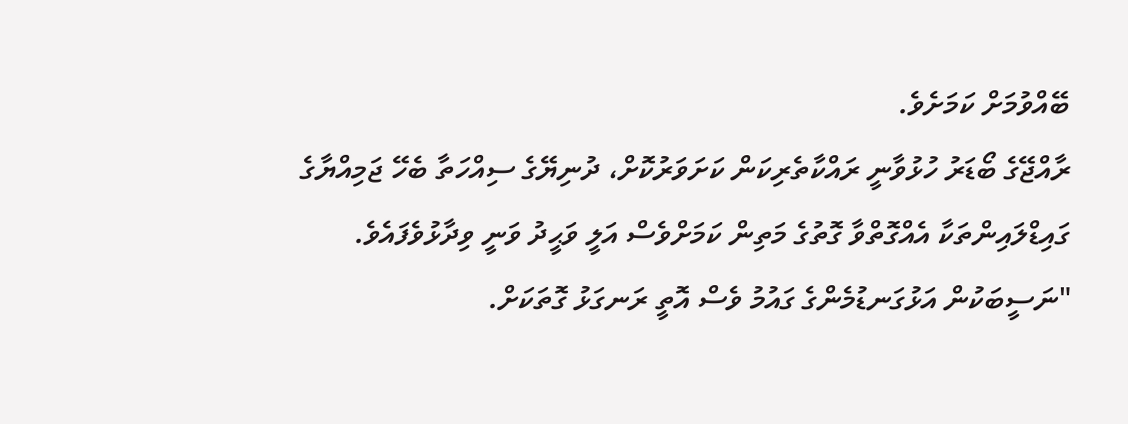ބޭއްވުމަށް ކަމަށެވެ.
ރާއްޖޭގެ ބޯޑަރު ހުޅުވާނީ ރައްކާތެރިކަން ކަށަވަރުކޮށް، ދުނިޔޭގެ ސިއްހަތާ ބެހޭ ޖަމިއްޔާގެ ގައިޑްލައިންތަކާ އެއްގޮތްވާ ގޮތުގެ މަތިން ކަމަށްވެސް އަލީ ވަޙީދު ވަނީ ވިދާޅުވެފައެވެ.
"ނަސީބަކުން އަޅުގަނޑުމެންގެ ގައުމު ވެސް އޮތީ ރަނގަޅު ގޮތަކަށް.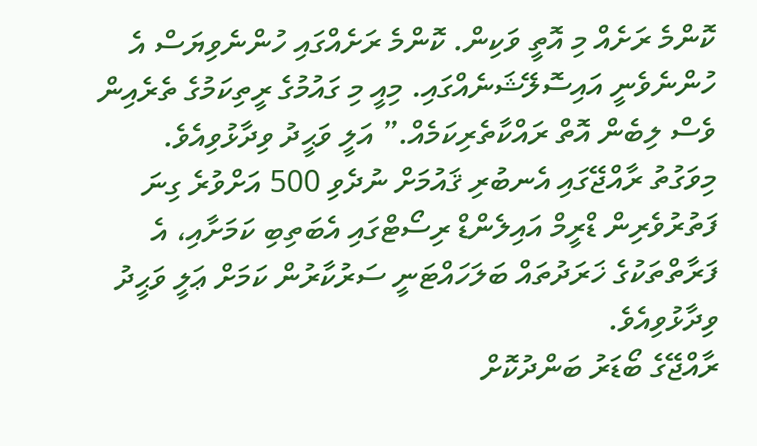ކޮންމެ ރަށެއް މި އޮތީ ވަކިން. ކޮންމެ ރަށެއްގައި ހުންނެވިޔަސް އެ ހުންނެވެނީ އައިސޮލޭޝަނެއްގައި. މިއީ މި ގައުމުގެ ރީތިކަމުގެ ތެރެއިން ވެސް ލިބެން އޮތް ރައްކާތެރިކަމެއް.” އަލީ ވަޙީދު ވިދާޅުވިއެވެ.
މިވަގުތު ރާއްޖޭގައި އެނބުރި ޤައުމަށް ނުދެވި 500 އަށްވުރެ ގިނަ ފަތުރުވެރިން ޑްރީމް އައިލެންޑް ރިސޯޓްގައި އެބަތިބި ކަމަށާއި، އެ ފަރާތްތަކުގެ ޚަރަދުތައް ބަލަހައްޓަނީ ސަރުކާރުން ކަމަށް ޢަލީ ވަޙީދު ވިދާޅުވިއެވެ.
ރާއްޖޭގެ ބޯޑަރު ބަންދުކޮށް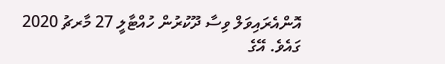އޮންއެރައިވަލް ވިސާ ދޫކުރުން ހުއްޓާލީ 27 މާރޗު 2020 ގައެވެ. އޭގެ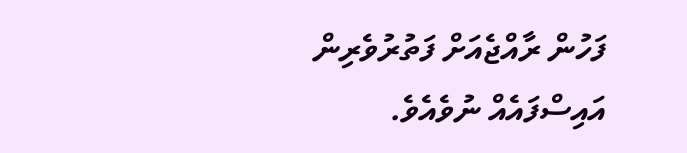ފަހުން ރާއްޖެއަށް ފަތުރުވެރިން އައިސްފައެއް ނުވެއެވެ.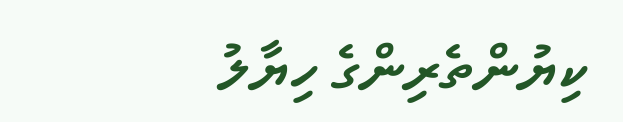ކިޔުންތެރިންގެ ހިޔާލު